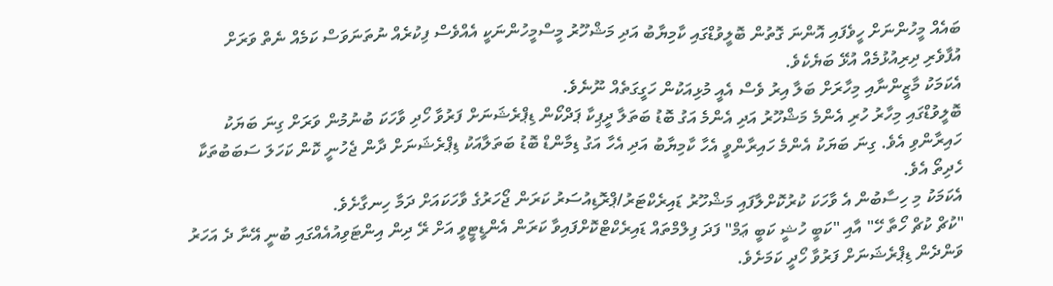ބައެއް މީހުންނަށް ހީވެފައި އޮންނަ ގޮތުން ބޮލީވުޑްގައި ކާމިޔާބު އަދި މަޝްހޫރު މީސްމީހުންނަކީ އެއްވެސް ފިކުރެއް ނުތަނަވަސް ކަމެއް ނެތް ވަރަށް އުފާވެރި ދިރިއުޅުމެއް އުޅޭ ބަޔެކެވެ.
އެކަމަކު މާޒީންނާއި މިހާރަށް ބަލާ އިރު ވެސް އެއީ މުޅިއަކުން ހަގީގަތެއް ނޫނެވެ.
ބޮލީވުޑްގައި މިހާރު ހުރި އެންމެ މަޝްހޫރު އަދި އެންމެ އަގު ބޮޑު ބަތަލާ ދީޕިކާ ޕަދްކޯން ޑިޕްރެޝަނަށް ފަރުވާ ހޯދި ވާހަކަ ބުނުމުން ވަރަށް ގިނަ ބަޔަކު ހައިރާންވި އެވެ. ގިނަ ބަޔަކު އެންމެ ހައިރާންވީ އެހާ ކާމިޔާބު އަދި އެހާ އަގު ޑިމާންޑް ބޮޑު ބަތަލާއަކު ޑިޕްރެޝަނަށް ދާން ޖެހުނީ ކޮން ކަހަލަ ސަބަބުތަކާ ހެދިތޯ އެވެ.
އެކަމަކު މި ހިސާބުން އެ ވާހަކަ ކުރުކޮށްލާފައި މަޝްހޫރު ޑައިރެކްޓަރު/ޕްރޮޑިއުސަރު ކަރަން ޖޯހަރުގެ ވާހަކައަށް ދަމާ ހިނގާށެވެ.
"ކުޗް ކުޗް ހޯތާ ހޭ" އާއި "ކަބީ ހުޝީ ކަބީ ޢަމް" ފަދަ ފިލްމްތައް ޑައިރެކްޓްކޮށްފައިވާ ކަރަން އެންޑީޓީވީ އަށް ރޭ ދިން އިންޓަވިއުއެއްގައި ބުނީ އޭނާ ދެ އަހަރު ވަންދެން ޑިޕްރެޝަނަށް ފަރުވާ ހޯދީ ކަމަށެވެ.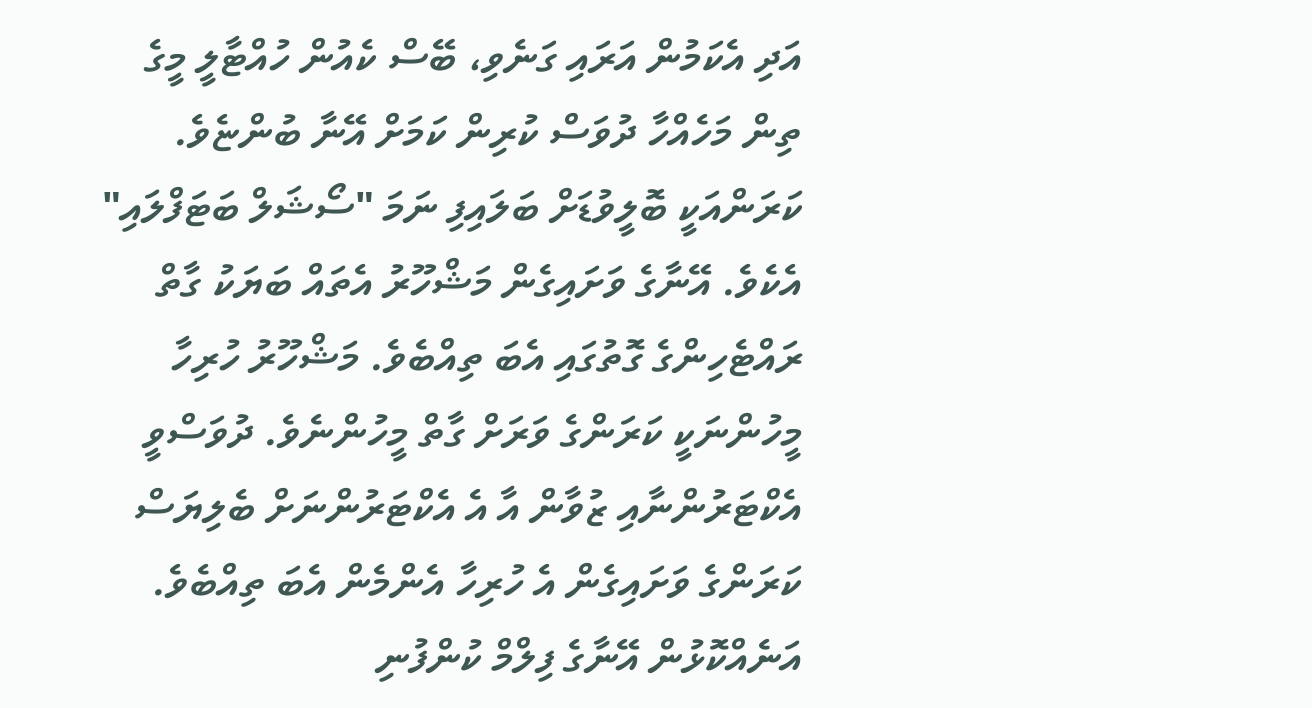އަދި އެކަމުން އަރައި ގަނެވި، ބޭސް ކެއުން ހުއްޓާލީ މީގެ ތިން މަހެއްހާ ދުވަސް ކުރިން ކަމަށް އޭނާ ބުންޏެވެ.
ކަރަންއަކީ ބޮލީވުޑަށް ބަލައިފި ނަމަ "ސޯޝަލް ބަޓަފްލައި" އެކެވެ. އޭނާގެ ވަށައިގެން މަޝްހޫރު އެތައް ބަޔަކު ގާތް ރައްޓެހިންގެ ގޮތުގައި އެބަ ތިއްބެވެ. މަޝްހޫރު ހުރިހާ މީހުންނަކީ ކަރަންގެ ވަރަށް ގާތް މީހުންނެވެ. ދުވަސްވީ އެކްޓަރުންނާއި ޒުވާން އާ އެ އެކްޓަރުންނަށް ބެލިޔަސް ކަރަންގެ ވަށައިގެން އެ ހުރިހާ އެންމެން އެބަ ތިއްބެވެ.
އަނެއްކޮޅުން އޭނާގެ ފިލްމް ކުންފުނި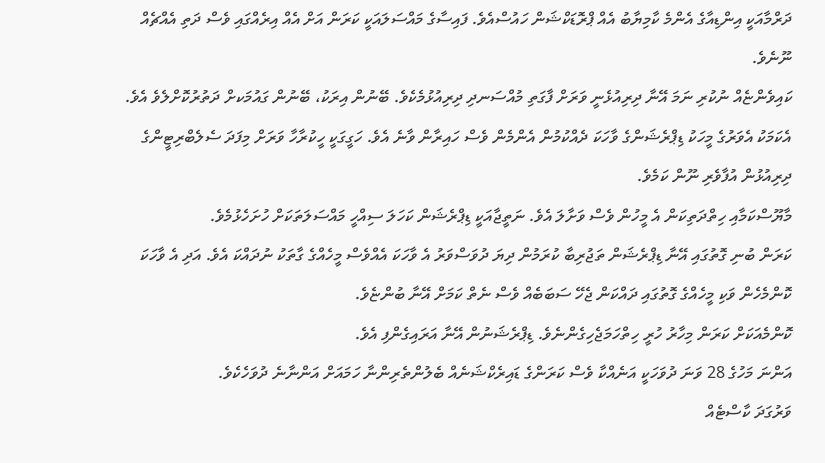ދަރްމާއަކީ އިންޑިއާގެ އެންމެ ކާމިޔާބު އެއް ޕްރޮޑަކްޝަން ހައުސްއެވެ. ފައިސާގެ މައްސަލައަކީ ކަރަން އަށް އެއް އިރެއްގައި ވެސް ދަތި އެއްޗެއް ނޫނެވެ.
ކައިވެންޏެއް ނުކުރި ނަމަ އޭނާ ދިރިއުޅެނީ ވަރަށް ފާގަތި މުއްސަނދި ދިރިއުޅުމެކެވެ. ބޭނުން އިރަކު، ބޭނުން ގައުމަކށް ދަތުރުކޮށްލެވެ އެވެ.
އެކަމަކު އެވަރުގެ މީހަކު ޑިޕްރެޝަންގެ ވާހަކަ ދެއްކުމުން އެންމެން ވެސް ހައިރާން ވާނެ އެވެ. ހަގީގަކީ ހީކުރާހާ ވަރަށް މިފަދަ ސެލެބްރިޓީންގެ ދިރިއުޅުން އުފާވެރި ނޫން ކަމެވެ.
މާޔޫސްކަމާއި ހިތްދަތިކަން އެ މީހުން ވެސް ވަށާލަ އެވެ. ނަތީޖާއަކީ ޑިޕްރެޝަން ކަހަލަ ސިއްހީ މައްސަލަތަކަށް ހުށަހެޅުމެވެ.
ކަރަން ބުނި ގޮތުގައި އޭނާ ޑިޕްރެޝަން ތަޖުރިބާ ކުރަމުން ދިޔަ ދުވަސްވަރު އެ ވާހަކަ އެއްވެސް މީހެއްގެ ގާތަކު ނުދައްކަ އެވެ. އަދި އެ ވާހަކަ ކޮންމެހެން ވަކި މީހެއްގެ ގޮތުގައި ދައްކަން ޖެހޭ ސަބަބެއް ވެސް ނެތް ކަމަށް އޭނާ ބުންޏެވެ.
ކޮންމެއަކަށް ކަރަން މިހާރު ހުރީ ހިތްހަމަޖެހިގެންނެވެ. ޑިޕްރެޝަނުން އޭނާ އަރައިގެންފި އެވެ.
އަންނަ މަހުގެ 28 ވަނަ ދުވަހަކީ އަނެއްކާ ވެސް ކަރަންގެ ޑައިރެކްޝަނެއް ބެލުންތެރިންނާ ހަމައަށް އަންނާނެ ދުވަހެކެވެ.
ވަރުގަދަ ކާސްޓެއް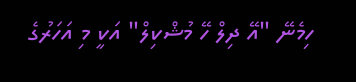ހިމެނޭ "އޭ ދިލް ހޭ މުޝްކިލް" އަކީ މި އަހަރުގެ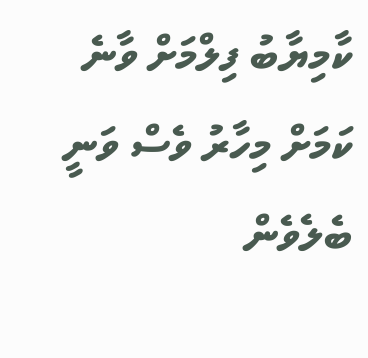ކާމިޔާބު ފިލްމަށް ވާނެ ކަމަށް މިހާރު ވެސް ވަނީ ބެލެވެން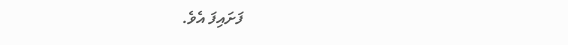ފަށައިފަ އެވެ.